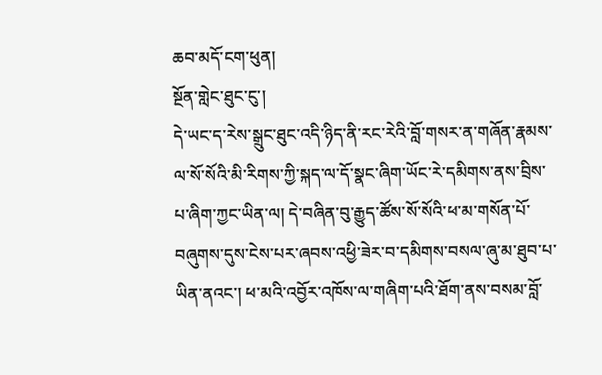ཆབ་མདོ་ངག་ཕུན།
སྔོན་གླེང་ཐུང་ངུ་།
དེ་ཡང་ད་རེས་སྒྲུང་ཐུང་འདི་ཉིད་ནི་རང་རེའི་བློ་གསར་ན་གཞོན་རྣམས་ལ་སོ་སོའི་མི་རིགས་ཀྱི་སྐད་ལ་དོ་སྣང་ཞིག་ཡོང་རེ་དམིགས་ནས་བྲིས་པ་ཞིག་ཀྱང་ཡིན་ལ། དེ་བཞིན་བུ་རྒྱུད་ཚོས་སོ་སོའི་ཕ་མ་གསོན་པོ་བཞུགས་དུས་ངེས་པར་ཞབས་འཕྱི་ཟེར་བ་དམིགས་བསལ་ཞུ་མ་ཐུབ་པ་ཡིན་ནའང་། ཕ་མའི་འབྱོར་འཁོས་ལ་གཞིག་པའི་ཐོག་ནས་བསམ་བློ་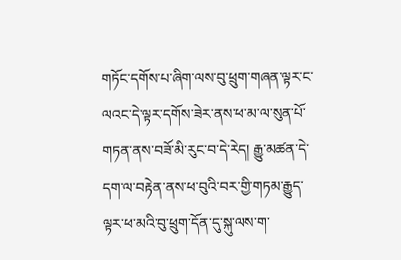གཏོང་དགོས་པ་ཞིག་ལས་བུ་ཕྲུག་གཞན་ལྟར་ང་ལའང་དེ་ལྟར་དགོས་ཟེར་ནས་ཕ་མ་ལ་སུན་པོ་གཏན་ནས་བཟོ་མི་རུང་བ་དེ་རེད། རྒྱུ་མཚན་དེ་དག་ལ་བརྟེན་ནས་ཕ་བུའི་བར་གྱི་གཏམ་རྒྱུད་ལྟར་ཕ་མའི་བུ་ཕྲུག་དོན་དུ་སྐུ་ལས་ག་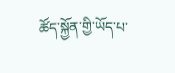ཚོད་སྐྱོན་གྱི་ཡོད་པ་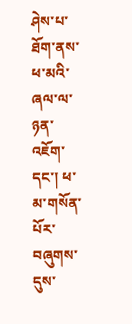ཤེས་པ་ཐོག་ནས་ཕ་མའི་ཞལ་ལ་ཉན་འཇོག་དང་། ཕ་མ་གསོན་པོར་བཞུགས་དུས་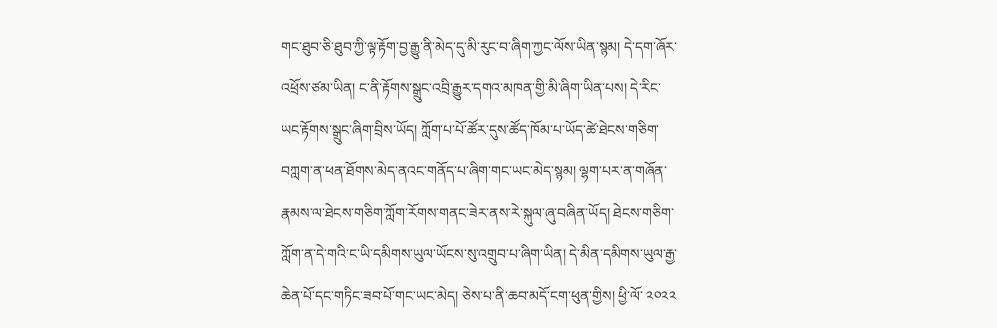གང་ཐུབ་ཅི་ཐུབ་ཀྱི་ལྟ་རྟོག་བྱ་རྒྱུ་ནི་མེད་དུ་མི་རུང་བ་ཞིག་ཀྱང་ལོས་ཡིན་སྙམ། དེ་དག་ཞོར་འཕྲོས་ཙམ་ཡིན། ང་ནི་རྟོགས་སྒྲུང་འབྲི་རྒྱུར་དགའ་མཁན་གྱི་མི་ཞིག་ཡིན་པས། དེ་རིང་ཡང་རྟོགས་སྒྲུང་ཞིག་བྲིས་ཡོད། ཀློག་པ་པོ་ཚོར་དུས་ཚོད་ཁོམ་པ་ཡོད་ཚེ་ཐེངས་གཅིག་བཀླག་ན་ཕན་ཐོགས་མེད་ནའང་གནོད་པ་ཞིག་གང་ཡང་མེད་སྙམ། ལྷག་པར་ན་གཞོན་རྣམས་ལ་ཐེངས་གཅིག་ཀློག་རོགས་གནང་ཟེར་ནས་རེ་སྐུལ་ཞུ་བཞིན་ཡོད། ཐེངས་གཅིག་ཀློག་ན་དེ་གའི་ང་ཡི་དམིགས་ཡུལ་ཡོངས་སུ་འགྲུབ་པ་ཞིག་ཡིན། དེ་མིན་དམིགས་ཡུལ་རྒྱ་ཆེན་པོ་དང་གཏིང་ཟབ་པོ་གང་ཡང་མེད། ཅེས་པ་ནི་ཆབ་མདོ་ངག་ཕུན་གྱིས། ཕྱི་ལོ་ ༢༠༢༢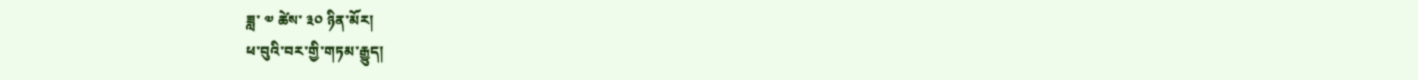ཟླ་ ༧ ཚེས་ ༣༠ ཉིན་མོར།
ཕ་བུའི་བར་གྱི་གཏམ་རྒྱུད།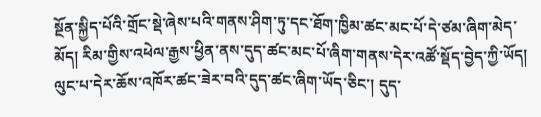སྔོན་སྐྱིད་པོའི་གྲོང་སྡེ་ཞེས་པའི་གནས་ཤིག་ཏུ་དང་ཐོག་ཁྱིམ་ཚང་མང་པོ་དེ་ཙམ་ཞིག་མེད་མོད། རིམ་གྱིས་འཕེལ་རྒྱས་ཕྱིན་ནས་དུད་ཚང་མང་པོ་ཞིག་གནས་དེར་འཚོ་སྡོད་བྱེད་ཀྱི་ཡོད། ལུང་པ་དེར་ཆོས་འཁོར་ཚང་ཟེར་བའི་དུད་ཚང་ཞིག་ཡོད་ཅིང་། དུད་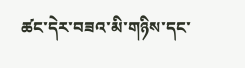ཚང་དེར་བཟའ་མི་གཉིས་དང་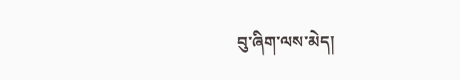བུ་ཞིག་ལས་མེད།